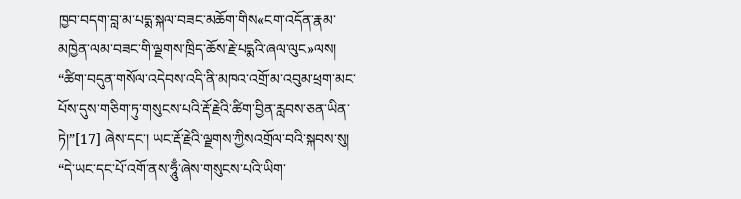ཁྱབ་བདག་བླ་མ་པདྨ་སྐལ་བཟང་མཆོག་གིས«ངག་འདོན་རྣམ་མཁྱེན་ལམ་བཟང་གི་ལྗགས་ཁྲིད་ཆོས་རྗེ་པདྨའི་ཞལ་ལུང»ལས། “ཚིག་བདུན་གསོལ་འདེབས་འདི་ནི་མཁའ་འགྲོ་མ་འབུམ་ཕྲག་མང་པོས་དུས་གཅིག་ཏུ་གསུངས་པའི་རྡོ་རྗེའི་ཚིག་བྱིན་རླབས་ཅན་ཡིན་ཏེ།”[17] ཞེས་དང་། ཡང་རྡོ་རྗེའི་ལྗགས་ཀྱིསའགྲོལ་བའི་སྐབས་སུ། “དེ་ཡང་དང་པོ་འགོ་ནས་ཧཱུྃ་ཞེས་གསུངས་པའི་ཡིག་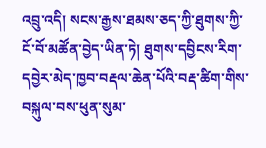འབྲུ་འདི། སངས་རྒྱས་ཐམས་ཅད་ཀྱི་ཐུགས་ཀྱི་ངོ་བོ་མཚོན་བྱེད་ཡིན་ཏེ། ཐུགས་དབྱིངས་རིག་དབྱེར་མེད་ཁྱབ་བརྡལ་ཆེན་པོའི་བརྡ་ཚིག་གིས་བསྐུལ་བས་ཕུན་སུམ་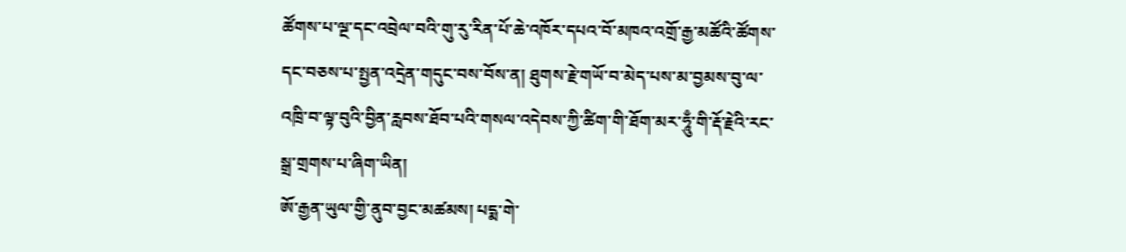ཚོགས་པ་ལྔ་དང་འབྲེལ་བའི་གུ་རུ་རིན་པོ་ཆེ་འཁོར་དཔའ་བོ་མཁའ་འགྲོ་རྒྱ་མཚོའི་ཚོགས་དང་བཅས་པ་སྤྱན་འདྲེན་གདུང་བས་བོས་ན། ཐུགས་རྗེ་གཡོ་བ་མེད་པས་མ་བྱམས་བུ་ལ་འཁྲི་བ་ལྟ་བུའི་བྱིན་རླབས་ཐོབ་པའི་གསལ་འདེབས་ཀྱི་ཚིག་གི་ཐོག་མར་ཧཱུྃ་གི་རྡོ་རྗེའི་རང་སྒྲ་གྲགས་པ་ཞིག་ཡིན།
ཨོ་རྒྱན་ཡུལ་གྱི་ནུབ་བྱང་མཚམས། པདྨ་གེ་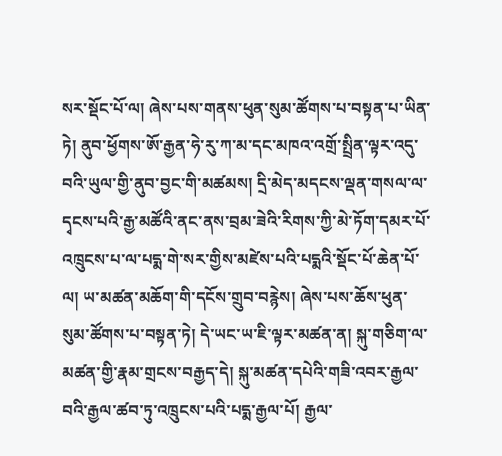སར་སྡོང་པོ་ལ། ཞེས་པས་གནས་ཕུན་སུམ་ཚོགས་པ་བསྟན་པ་ཡིན་ཏེ། ནུབ་ཕྱོགས་ཨོ་རྒྱན་ཧེ་རུ་ཀ་མ་དང་མཁའ་འགྲོ་སྤྲིན་ལྟར་འདུ་བའི་ཡུལ་གྱི་ནུབ་བྱང་གི་མཚམས། དྲི་མེད་མདངས་ལྡན་གསལ་ལ་དྭངས་པའི་རྒྱ་མཚོའི་ནང་ནས་བྲམ་ཟེའི་རིགས་ཀྱི་མེ་ཏོག་དམར་པོ་འཁྲུངས་པ་ལ་པདྨ་གེ་སར་གྱིས་མཛེས་པའི་པདྨའི་སྡོང་པོ་ཆེན་པོ་ལ། ཡ་མཚན་མཆོག་གི་དངོས་གྲུབ་བརྙེས། ཞེས་པས་ཆོས་ཕུན་སུམ་ཚོགས་པ་བསྟན་ཏེ། དེ་ཡང་ཡ་ཇི་ལྟར་མཚན་ན། སྐུ་གཅིག་ལ་མཚན་གྱི་རྣམ་གྲངས་བརྒྱད་དེ། སྐུ་མཚན་དཔེའི་གཟི་འབར་རྒྱལ་བའི་རྒྱལ་ཚབ་ཏུ་འཁྲུངས་པའི་པདྨ་རྒྱལ་པོ། རྒྱལ་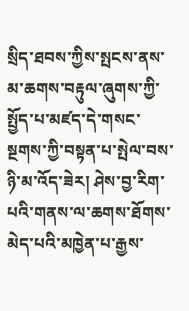སྲིད་ཐབས་ཀྱིས་སྤངས་ནས་མ་ཆགས་བརྟུལ་ཞུགས་ཀྱི་སྤྱོད་པ་མཛད་དེ་གསང་སྔགས་ཀྱི་བསྟན་པ་སྤེལ་བས་ཉི་མ་འོད་ཟེར། ཤེས་བྱ་རིག་པའི་གནས་ལ་ཆགས་ཐོགས་མེད་པའི་མཁྱེན་པ་རྒྱས་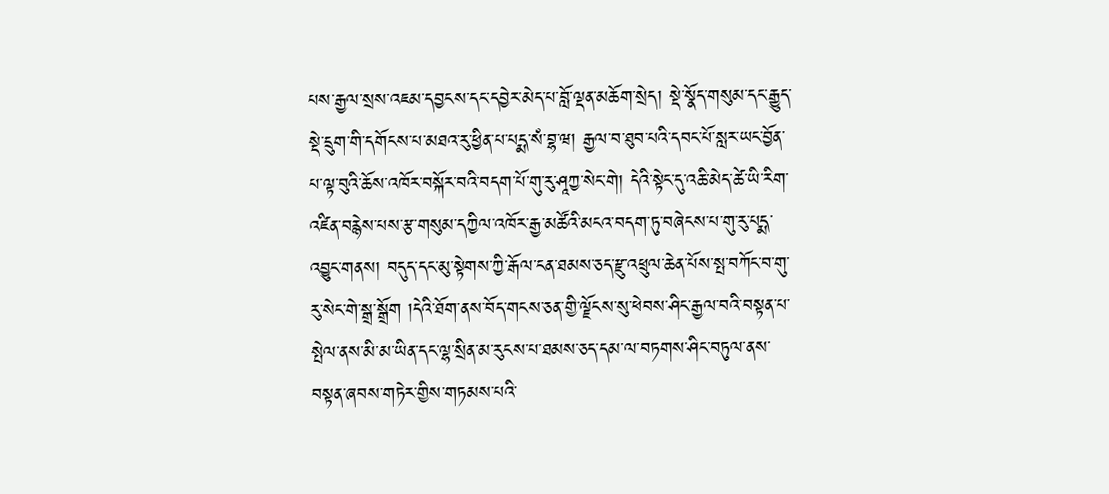པས་རྒྱལ་སྲས་འཇམ་དབྱངས་དང་དབྱེར་མེད་པ་བློ་ལྡན་མཆོག་སྲེད། སྡེ་སྣོད་གསུམ་དང་རྒྱུད་སྡེ་དྲུག་གི་དགོངས་པ་མཐའ་རུ་ཕྱིན་པ་པདྨ་སཾ་བྷ་ཝ། རྒྱལ་བ་ཐུབ་པའི་དབང་པོ་སླར་ཡང་བྱོན་པ་ལྟ་བུའི་ཆོས་འཁོར་བསྐོར་བའི་བདག་པོ་གུ་རུ་ཤཱཀྱ་སེང་གེ། དེའི་སྟེང་དུ་འཆི་མེད་ཚེ་ཡི་རིག་འཛིན་བརྙེས་པས་རྩ་གསུམ་དཀྱིལ་འཁོར་རྒྱ་མཚོའི་མངའ་བདག་ཏུ་བཞེངས་པ་གུ་རུ་པདྨ་འབྱུང་གནས། བདུད་དང་མུ་སྟེགས་ཀྱི་རྒོལ་ངན་ཐམས་ཅད་རྫུ་འཕྲུལ་ཆེན་པོས་སྤ་བཀོང་བ་གུ་རུ་སེང་གེ་སྒྲ་སྒྲོག །དེའི་ཐོག་ནས་བོད་གངས་ཅན་གྱི་ལྗོངས་སུ་ཕེབས་ཤིང་རྒྱལ་བའི་བསྟན་པ་སྤེལ་ནས་མི་མ་ཡིན་དང་ལྷ་སྲིན་མ་རུངས་པ་ཐམས་ཅད་དམ་ལ་བཏགས་ཤིང་བཏུལ་ནས་བསྟན་ཞབས་གཏེར་གྱིས་གཏམས་པའི་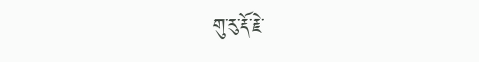གུ་རུ་རྡོ་རྗེ་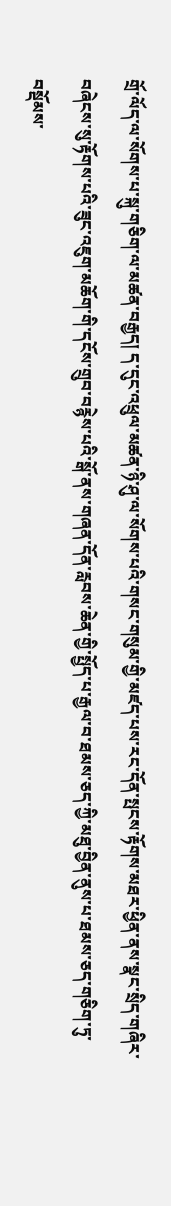གྲོ་ལོད་ལ་སོགས་པ་སྐུ་གཅིག་ལ་མཚན་བརྒྱད། ད་དུང་འཕྲུལ་མཚན་ཉི་ཤུ་ལ་སོགས་པའི་གསང་གསུམ་གྱི་མཛད་པས་རང་དོན་སྤངས་རྟོགས་མཐར་ཕྱིན་ནས་སྣང་སྲིད་གཞིར་བཞེངས་སུ་རྟོགས་པའི་ཟུང་འཇུག་མཆོག་གི་དངོས་གྲུབ་བརྙེས་པའི་སྒོ་ནས་གཞན་དོན་རླབས་ཆེན་གྱི་སྤྱོད་པ་རྒྱལ་བ་ཐམས་ཅད་ཀྱི་མཐུ་བྱིན་ནུས་པ་ཐམས་ཅད་གཅིག་ཏུ་བསྡོམས་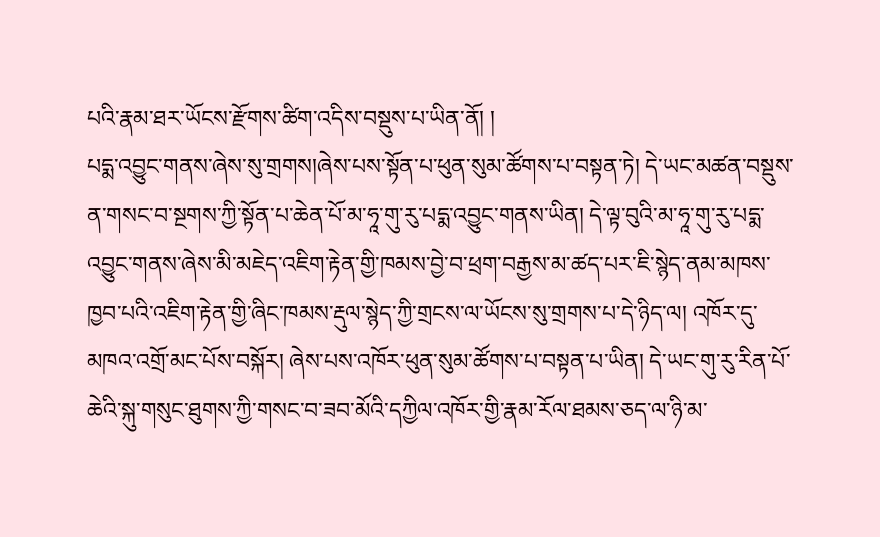པའི་རྣམ་ཐར་ཡོངས་རྫོགས་ཚིག་འདིས་བསྡུས་པ་ཡིན་ནོ། །
པདྨ་འབྱུང་གནས་ཞེས་སུ་གྲགས།ཞེས་པས་སྟོན་པ་ཕུན་སུམ་ཚོགས་པ་བསྟན་ཏེ། དེ་ཡང་མཚན་བསྡུས་ན་གསང་བ་སྔགས་ཀྱི་སྟོན་པ་ཆེན་པོ་མ་ཧཱ་གུ་རུ་པདྨ་འབྱུང་གནས་ཡིན། དེ་ལྟ་བུའི་མ་ཧཱ་གུ་རུ་པདྨ་འབྱུང་གནས་ཞེས་མི་མཇེད་འཇིག་རྟེན་གྱི་ཁམས་བྱེ་བ་ཕྲག་བརྒྱས་མ་ཚད་པར་ཇི་སྙེད་ནམ་མཁས་ཁྱབ་པའི་འཇིག་རྟེན་གྱི་ཞིང་ཁམས་རྡུལ་སྙེད་ཀྱི་གྲངས་ལ་ཡོངས་སུ་གྲགས་པ་དེ་ཉིད་ལ། འཁོར་དུ་མཁའ་འགྲོ་མང་པོས་བསྐོར། ཞེས་པས་འཁོར་ཕུན་སུམ་ཚོགས་པ་བསྟན་པ་ཡིན། དེ་ཡང་གུ་རུ་རིན་པོ་ཆེའི་སྐུ་གསུང་ཐུགས་ཀྱི་གསང་བ་ཟབ་མོའི་དཀྱིལ་འཁོར་གྱི་རྣམ་རོལ་ཐམས་ཅད་ལ་ཉི་མ་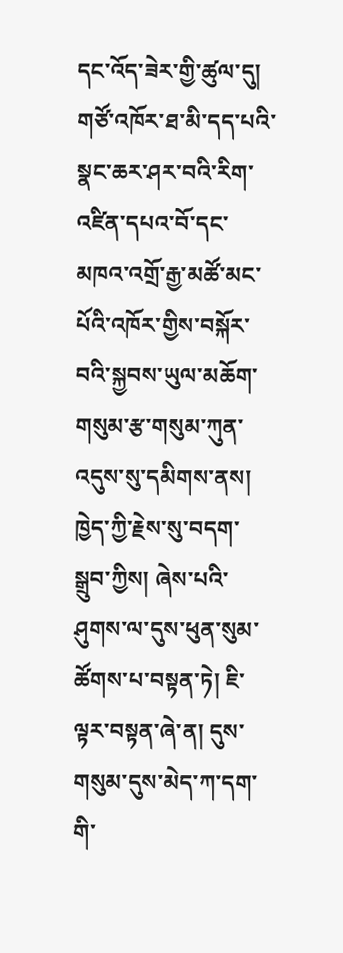དང་འོད་ཟེར་གྱི་ཚུལ་དུ། གཙོ་འཁོར་ཐ་མི་དད་པའི་སྣང་ཆར་ཤར་བའི་རིག་འཛིན་དཔའ་བོ་དང་མཁའ་འགྲོ་རྒྱ་མཚོ་མང་པོའི་འཁོར་གྱིས་བསྐོར་བའི་སྐྱབས་ཡུལ་མཆོག་གསུམ་རྩ་གསུམ་ཀུན་འདུས་སུ་དམིགས་ནས། ཁྱེད་ཀྱི་རྗེས་སུ་བདག་སྒྲུབ་ཀྱིས། ཞེས་པའི་ཤུགས་ལ་དུས་ཕུན་སུམ་ཚོགས་པ་བསྟན་ཏེ། ཇི་ལྟར་བསྟན་ཞེ་ན། དུས་གསུམ་དུས་མེད་ཀ་དག་གི་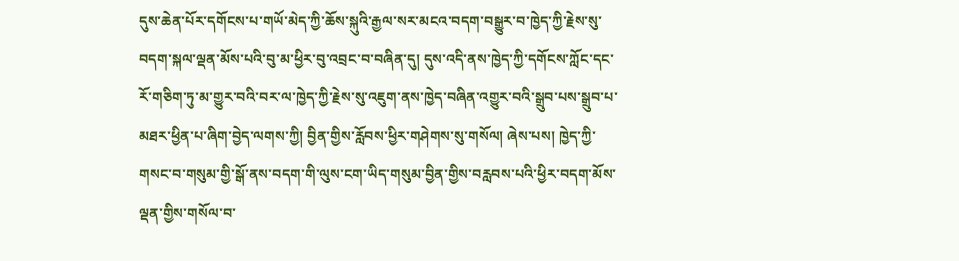དུས་ཆེན་པོར་དགོངས་པ་གཡོ་མེད་ཀྱི་ཆོས་སྐུའི་རྒྱལ་སར་མངའ་བདག་བསྒྱུར་བ་ཁྱེད་ཀྱི་རྗེས་སུ་བདག་སྐལ་ལྡན་མོས་པའི་བུ་མ་ཕྱིར་བུ་འབྲང་བ་བཞིན་དུ། དུས་འདི་ནས་ཁྱེད་ཀྱི་དགོངས་ཀློང་དང་རོ་གཅིག་ཏུ་མ་གྱུར་བའི་བར་ལ་ཁྱེད་ཀྱི་རྗེས་སུ་འཇུག་ནས་ཁྱེད་བཞིན་འགྱུར་བའི་སྒྲུབ་པས་སྒྲུབ་པ་མཐར་ཕྱིན་པ་ཞིག་བྱེད་ལགས་ཀྱི། བྱིན་གྱིས་རློབས་ཕྱིར་གཤེགས་སུ་གསོལ། ཞེས་པས། ཁྱེད་ཀྱི་གསང་བ་གསུམ་གྱི་སྒོ་ནས་བདག་གི་ལུས་ངག་ཡིད་གསུམ་བྱིན་གྱིས་བརླབས་པའི་ཕྱིར་བདག་མོས་ལྡན་གྱིས་གསོལ་བ་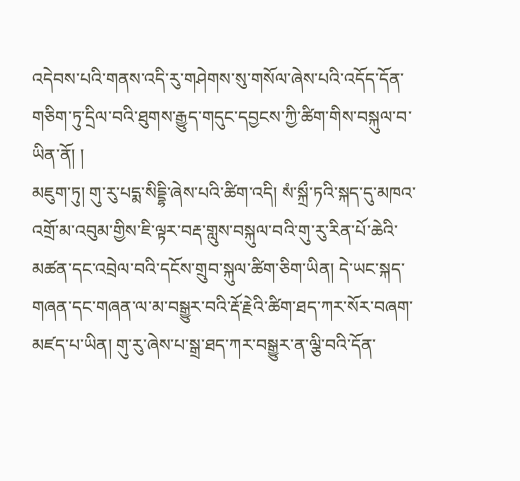འདེབས་པའི་གནས་འདི་རུ་གཤེགས་སུ་གསོལ་ཞེས་པའི་འདོད་དོན་གཅིག་ཏུ་དྲིལ་བའི་ཐུགས་རྒྱུད་གདུང་དབྱངས་ཀྱི་ཚིག་གིས་བསྐུལ་བ་ཡིན་ནོ། །
མཇུག་ཏུ། གུ་རུ་པདྨ་སིདྡྷི་ཞེས་པའི་ཚིག་འདི། སཾ་སྐྲྀ་ཏའི་སྐད་དུ་མཁའ་འགྲོ་མ་འབུམ་གྱིས་ཇི་ལྟར་བརྡ་གླུས་བསྐུལ་བའི་གུ་རུ་རིན་པོ་ཆེའི་མཚན་དང་འབྲེལ་བའི་དངོས་གྲུབ་སྐུལ་ཚིག་ཅིག་ཡིན། དེ་ཡང་སྐད་གཞན་དང་གཞན་ལ་མ་བསྒྱུར་བའི་རྡོ་རྗེའི་ཚིག་ཐད་ཀར་སོར་བཞག་མཛད་པ་ཡིན། གུ་རུ་ཞེས་པ་སྒྲ་ཐད་ཀར་བསྒྱུར་ན་ལྕི་བའི་དོན་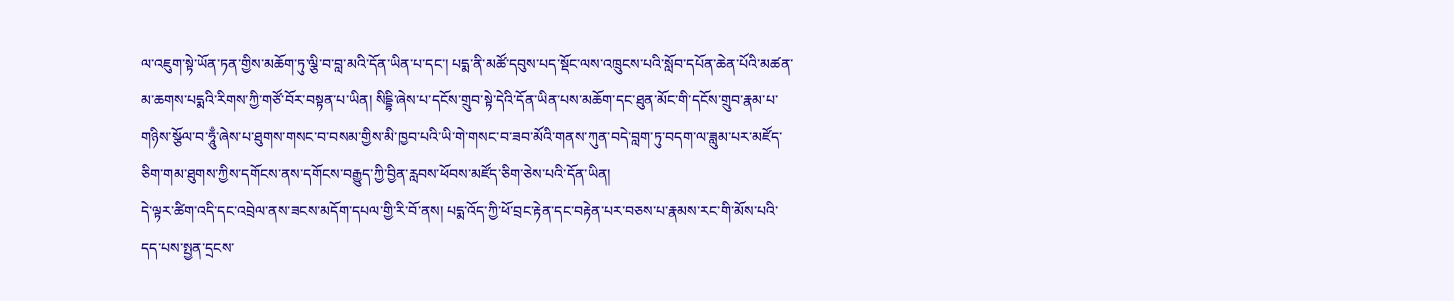ལ་འཇུག་སྟེ་ཡོན་ཏན་གྱིས་མཆོག་ཏུ་ལྕི་བ་བླ་མའི་དོན་ཡིན་པ་དང་། པདྨ་ནི་མཚོ་དབུས་པད་སྡོང་ལས་འཁྲུངས་པའི་སློབ་དཔོན་ཆེན་པོའི་མཚན་མ་ཆགས་པདྨའི་རིགས་ཀྱི་གཙོ་བོར་བསྟན་པ་ཡིན། སིདྡྷི་ཞེས་པ་དངོས་གྲུབ་སྟེ་དེའི་དོན་ཡིན་པས་མཆོག་དང་ཐུན་མོང་གི་དངོས་གྲུབ་རྣམ་པ་གཉིས་སྩོལ་བ་ཧཱུྃ་ཞེས་པ་ཐུགས་གསང་བ་བསམ་གྱིས་མི་ཁྱབ་པའི་ཡི་གེ་གསང་བ་ཟབ་མོའི་གནས་ཀུན་བདེ་བླག་ཏུ་བདག་ལ་ཟླུམ་པར་མཛོད་ཅིག་གམ་ཐུགས་ཀྱིས་དགོངས་ནས་དགོངས་བརྒྱུད་ཀྱི་བྱིན་རླབས་ཕོབས་མཛོད་ཅིག་ཅེས་པའི་དོན་ཡིན།
དེ་ལྟར་ཚིག་འདི་དང་འབྲེལ་ནས་ཟངས་མདོག་དཔལ་གྱི་རི་བོ་ནས། པདྨ་འོད་ཀྱི་ཕོ་བྲང་རྟེན་དང་བརྟེན་པར་བཅས་པ་རྣམས་རང་གི་མོས་པའི་དད་པས་སྤྱན་དྲངས་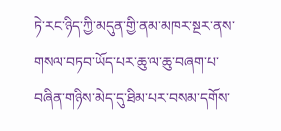ཏེ་རང་ཉིད་ཀྱི་མདུན་གྱི་ནམ་མཁར་སྔར་ནས་གསལ་བཏབ་ཡོད་པར་ཆུ་ལ་ཆུ་བཞག་པ་བཞིན་གཉིས་མེད་དུ་ཐིམ་པར་བསམ་དགོས་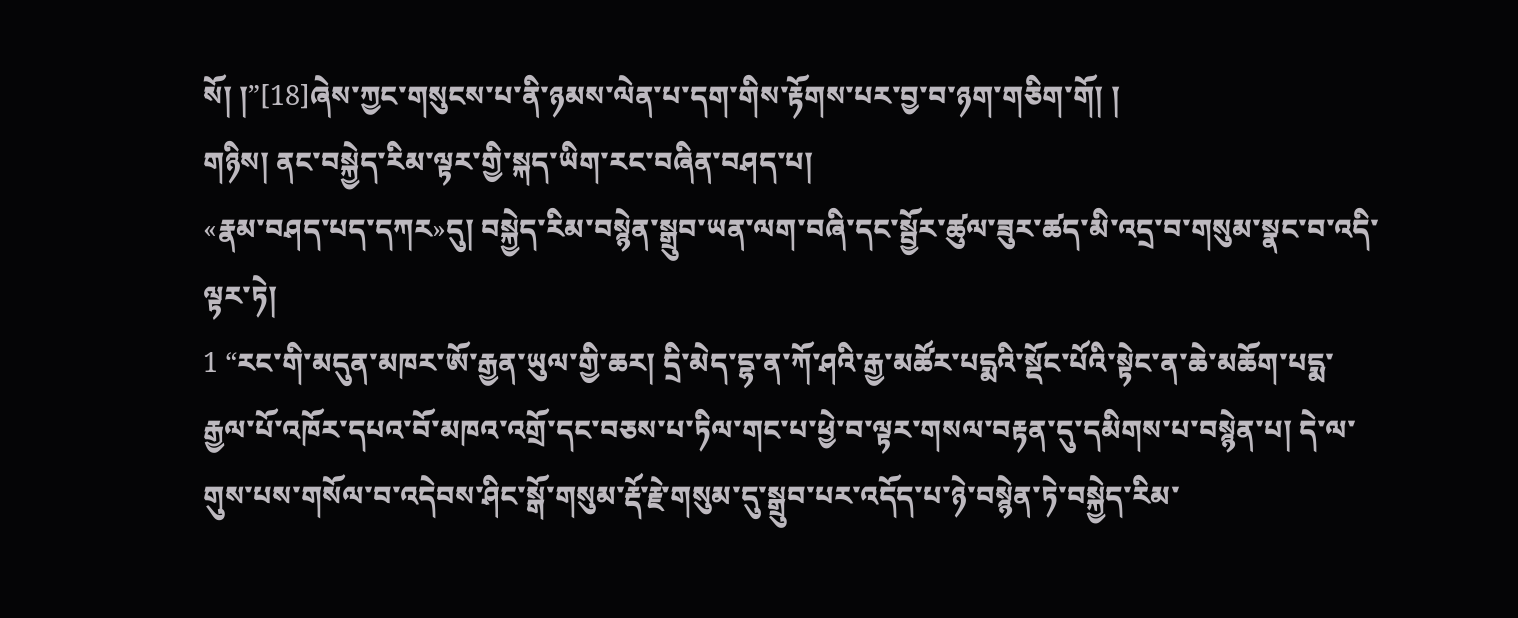སོ། །”[18]ཞེས་ཀྱང་གསུངས་པ་ནི་ཉམས་ལེན་པ་དག་གིས་རྟོགས་པར་བྱ་བ་ཉག་གཅིག་གོ། །
གཉིས། ནང་བསྐྱེད་རིམ་ལྟར་གྱི་སྐད་ཡིག་རང་བཞིན་བཤད་པ།
«རྣམ་བཤད་པད་དཀར»དུ། བསྐྱེད་རིམ་བསྙེན་སྒྲུབ་ཡན་ལག་བཞི་དང་སྦྱོར་ཚུལ་ཟུར་ཚད་མི་འདྲ་བ་གསུམ་སྣང་བ་འདི་ལྟར་ཏེ།
1 “རང་གི་མདུན་མཁར་ཨོ་རྒྱན་ཡུལ་གྱི་ཆར། དྲི་མེད་དྷ་ན་ཀོ་ཤའི་རྒྱ་མཚོར་པདྨའི་སྡོང་པོའི་སྟེང་ན་ཆེ་མཆོག་པདྨ་རྒྱལ་པོ་འཁོར་དཔའ་བོ་མཁའ་འགྲོ་དང་བཅས་པ་ཏིལ་གང་པ་ཕྱེ་བ་ལྟར་གསལ་བརྟན་དུ་དམིགས་པ་བསྙེན་པ། དེ་ལ་གུས་པས་གསོལ་བ་འདེབས་ཤིང་སྒོ་གསུམ་རྡོ་རྗེ་གསུམ་དུ་སྒྲུབ་པར་འདོད་པ་ཉེ་བསྙེན་ཏེ་བསྐྱེད་རིམ་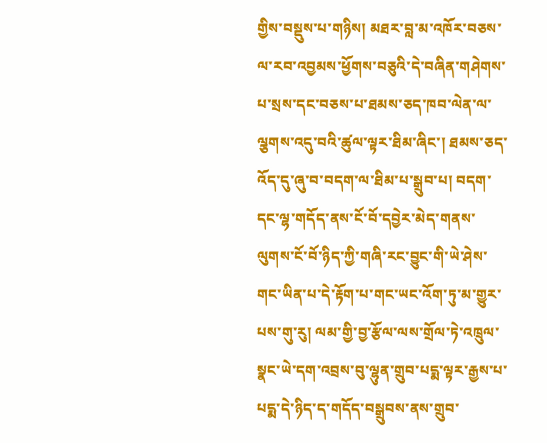གྱིས་བསྡུས་པ་གཉིས། མཐར་བླ་མ་འཁོར་བཅས་ལ་རབ་འབྱམས་ཕྱོགས་བཅུའི་དེ་བཞིན་གཤེགས་པ་སྲས་དང་བཅས་པ་ཐམས་ཅད་ཁབ་ལེན་ལ་ལྕགས་འདུ་བའི་ཚུལ་ལྟར་ཐིམ་ཞིང་། ཐམས་ཅད་འོད་དུ་ཞུ་བ་བདག་ལ་ཐིམ་པ་སྒྲུབ་པ། བདག་དང་ལྷ་གདོད་ནས་ངོ་བོ་དབྱེར་མེད་གནས་ལུགས་ངོ་བོ་ཉིད་ཀྱི་གཞི་རང་བྱུང་གི་ཡེ་ཤེས་གང་ཡིན་པ་དེ་རྟོག་པ་གང་ཡང་འོག་ཏུ་མ་གྱུར་པས་གུ་རུ། ལམ་གྱི་བྱ་རྩོལ་ལས་གྲོལ་ཏེ་འཁྲུལ་སྣང་ཡེ་དག་འབྲས་བུ་ལྷུན་གྲུབ་པདྨ་ལྟར་རྒྱས་པ་པདྨ་དེ་ཉིད་ད་གདོད་བསྒྲུབས་ནས་གྲུབ་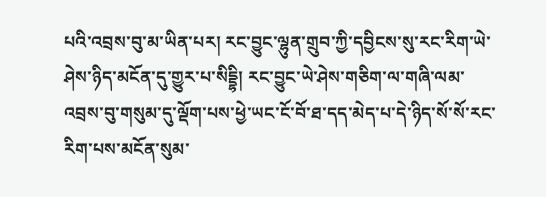པའི་འབྲས་བུ་མ་ཡིན་པར། རང་བྱུང་ལྷུན་གྲུབ་ཀྱི་དབྱིངས་སུ་རང་རིག་ཡེ་ཤེས་ཉིད་མངོན་དུ་གྱུར་པ་སིདྡྷི། རང་བྱུང་ཡེ་ཤེས་གཅིག་ལ་གཞི་ལམ་འབྲས་བུ་གསུམ་དུ་ལྡོག་པས་ཕྱེ་ཡང་ངོ་བོ་ཐ་དད་མེད་པ་དེ་ཉིད་སོ་སོ་རང་རིག་པས་མངོན་སུམ་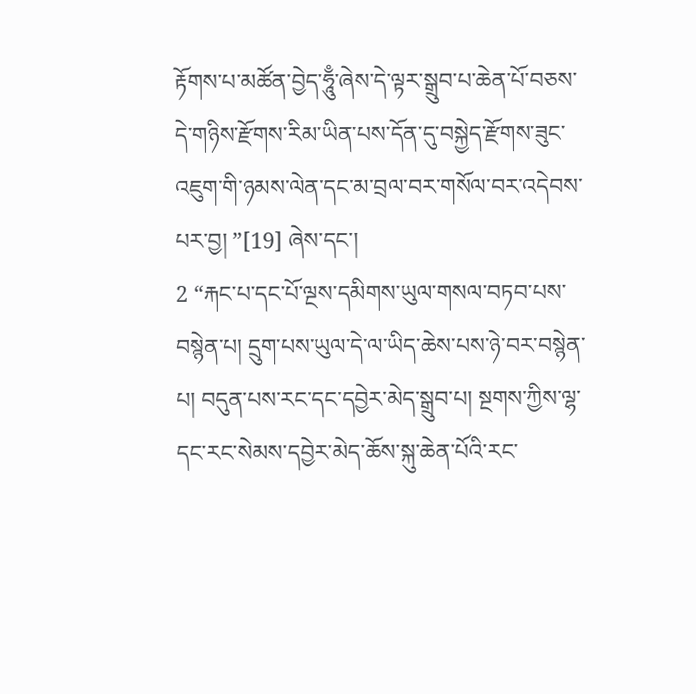རྟོགས་པ་མཚོན་བྱེད་ཧཱུྃ་ཞེས་དེ་ལྟར་སྒྲུབ་པ་ཆེན་པོ་བཅས་དེ་གཉིས་རྫོགས་རིམ་ཡིན་པས་དོན་དུ་བསྐྱེད་རྫོགས་ཟུང་འཇུག་གི་ཉམས་ལེན་དང་མ་བྲལ་བར་གསོལ་བར་འདེབས་པར་བྱ། ”[19] ཞེས་དང་།
2 “རྐང་པ་དང་པོ་ལྔས་དམིགས་ཡུལ་གསལ་བཏབ་པས་བསྙེན་པ། དྲུག་པས་ཡུལ་དེ་ལ་ཡིད་ཆེས་པས་ཉེ་བར་བསྙེན་པ། བདུན་པས་རང་དང་དབྱེར་མེད་སྒྲུབ་པ། སྔགས་ཀྱིས་ལྷ་དང་རང་སེམས་དབྱེར་མེད་ཆོས་སྐུ་ཆེན་པོའི་རང་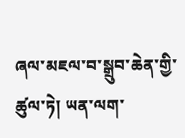ཞལ་མཇལ་བ་སྒྲུབ་ཆེན་གྱི་ཚུལ་ཏེ། ཡན་ལག་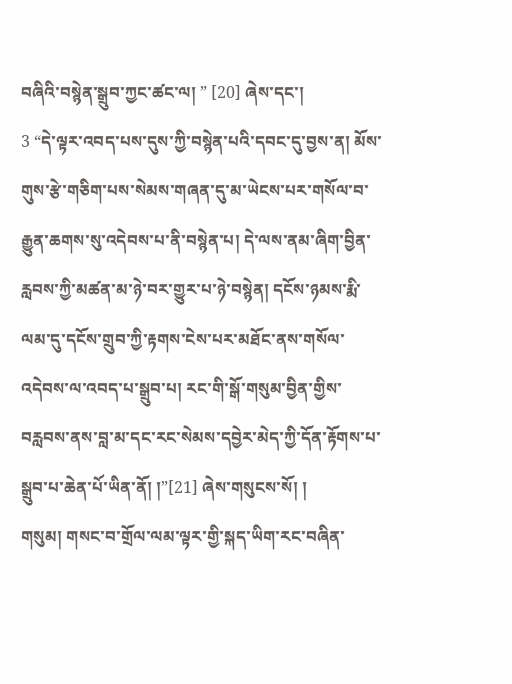བཞིའི་བསྙེན་སྒྲུབ་ཀྱང་ཚང་ལ། ” [20] ཞེས་དང་།
3 “དེ་ལྟར་འབད་པས་དུས་ཀྱི་བསྙེན་པའི་དབང་དུ་བྱས་ན། མོས་གུས་རྩེ་གཅིག་པས་སེམས་གཞན་དུ་མ་ཡེངས་པར་གསོལ་བ་རྒྱུན་ཆགས་སུ་འདེབས་པ་ནི་བསྙེན་པ། དེ་ལས་ནམ་ཞིག་བྱིན་རླབས་ཀྱི་མཚན་མ་ཉེ་བར་གྱུར་པ་ཉེ་བསྙེན། དངོས་ཉམས་རྨི་ལམ་དུ་དངོས་གྲུབ་ཀྱི་རྟགས་ངེས་པར་མཐོང་ནས་གསོལ་འདེབས་ལ་འབད་པ་སྒྲུབ་པ། རང་གི་སྒོ་གསུམ་བྱིན་གྱིས་བརླབས་ནས་བླ་མ་དང་རང་སེམས་དབྱེར་མེད་ཀྱི་དོན་རྟོགས་པ་སྒྲུབ་པ་ཆེན་པོ་ཡིན་ནོ། །”[21] ཞེས་གསུངས་སོ། །
གསུམ། གསང་བ་གྲོལ་ལམ་ལྟར་གྱི་སྐད་ཡིག་རང་བཞིན་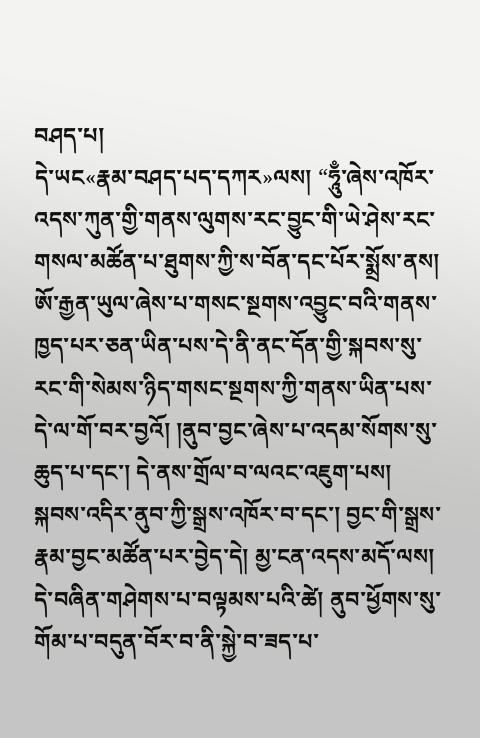བཤད་པ།
དེ་ཡང«རྣམ་བཤད་པད་དཀར»ལས། “ཧཱུྃ་ཞེས་འཁོར་འདས་ཀུན་གྱི་གནས་ལུགས་རང་བྱུང་གི་ཡེ་ཤེས་རང་གསལ་མཚོན་པ་ཐུགས་ཀྱི་ས་བོན་དང་པོར་སྨྲོས་ནས། ཨོ་རྒྱན་ཡུལ་ཞེས་པ་གསང་སྔགས་འབྱུང་བའི་གནས་ཁྱད་པར་ཅན་ཡིན་པས་དེ་ནི་ནང་དོན་གྱི་སྐབས་སུ་རང་གི་སེམས་ཉིད་གསང་སྔགས་ཀྱི་གནས་ཡིན་པས་དེ་ལ་གོ་བར་བྱའོ། །ནུབ་བྱང་ཞེས་པ་འདམ་སོགས་སུ་ཆུད་པ་དང་། དེ་ནས་གྲོལ་བ་ལའང་འཇུག་པས། སྐབས་འདིར་ནུབ་ཀྱི་སྒྲས་འཁོར་བ་དང་། བྱང་གི་སྒྲས་རྣམ་བྱང་མཚོན་པར་བྱེད་དེ། མྱ་ངན་འདས་མདོ་ལས། དེ་བཞིན་གཤེགས་པ་བལྟམས་པའི་ཚེ། ནུབ་ཕྱོགས་སུ་གོམ་པ་བདུན་བོར་བ་ནི་སྐྱེ་བ་ཟད་པ་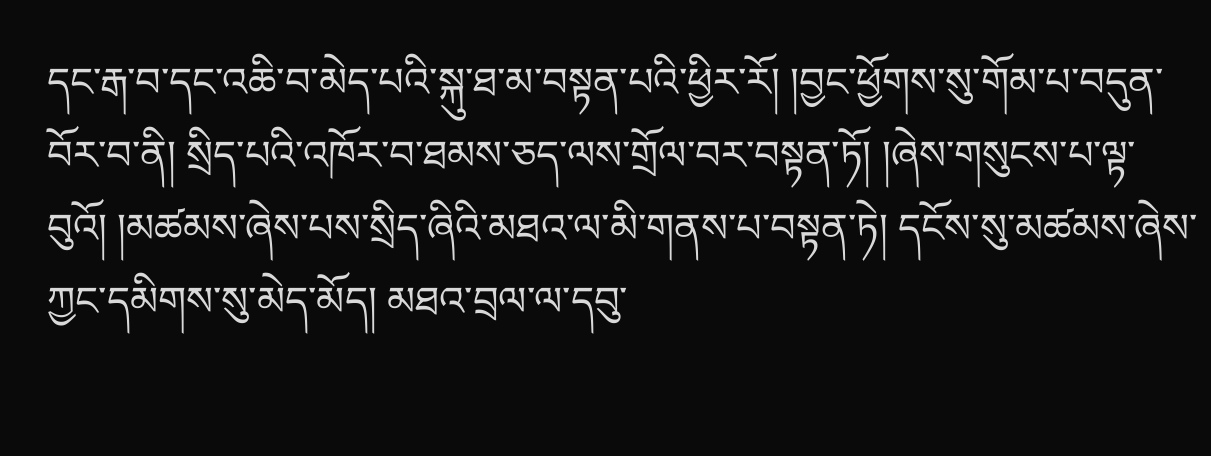དང་རྒ་བ་དང་འཆི་བ་མེད་པའི་སྐུ་ཐ་མ་བསྟན་པའི་ཕྱིར་རོ། །བྱང་ཕྱོགས་སུ་གོམ་པ་བདུན་བོར་བ་ནི། སྲིད་པའི་འཁོར་བ་ཐམས་ཅད་ལས་གྲོལ་བར་བསྟན་ཏོ། །ཞེས་གསུངས་པ་ལྟ་བུའོ། །མཚམས་ཞེས་པས་སྲིད་ཞིའི་མཐའ་ལ་མི་གནས་པ་བསྟན་ཏེ། དངོས་སུ་མཚམས་ཞེས་ཀྱང་དམིགས་སུ་མེད་མོད། མཐའ་བྲལ་ལ་དབུ་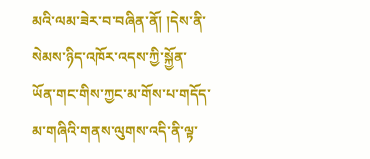མའི་ལམ་ཟེར་བ་བཞིན་ནོ། །དེས་ནི་སེམས་ཉིད་འཁོར་འདས་ཀྱི་སྐྱོན་ཡོན་གང་གིས་ཀྱང་མ་གོས་པ་གདོད་མ་གཞིའི་གནས་ལུགས་འདི་ནི་ལྟ་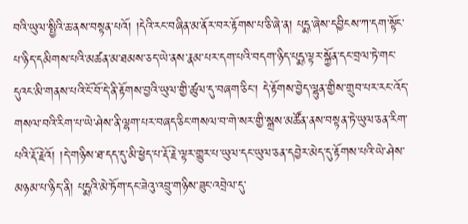བའི་ཡུལ་སྤྱིའི་ཆ་ནས་བསྟན་པའོ། །དེའི་རང་བཞིན་མ་ནོར་བར་རྟོགས་པ་ཅི་ཞེ་ན། པདྨ་ཞེས་དབྱིངས་ཀ་དག་སྟོང་པ་ཉིད་དམིགས་པའི་མཚན་མ་ཐམས་ཅད་ཡེ་ནས་རྣམ་པར་དག་པའི་བདག་ཉིད་པདྨ་ལྟར་སྐྱོན་དང་བྲལ་ཏེ་གང་དུའང་མི་གནས་པའི་ངོ་བོ་དེ་ནི་རྟོགས་བྱའི་ཡུལ་གྱི་ཚུལ་དུ་བཞག་ཅིང་། དེ་རྟོགས་བྱེད་ལྷུན་གྱིས་གྲུབ་པར་རང་འོད་གསལ་བའི་རིག་པ་ཡེ་ཤེས་ནི་ལྷག་པར་བཞད་ཅིང་གསལ་བ་གེ་སར་གྱི་སྒྲས་མཚོན་ནས་བསྟན་ཏེ་ཡུལ་ཅན་རིག་པའི་རྡོ་རྗེའོ། །དེ་གཉིས་ཐ་དད་དུ་མི་ཕྱེད་པ་རྡོ་རྗེ་ལྟར་གྱུར་པ་ཡུལ་དང་ཡུལ་ཅན་དབྱེར་མེད་དུ་རྟོགས་པའི་ཡེ་ཤེས་མཉམ་པ་ཉིད་ནི། པདྨའི་མེ་ཏོག་དང་ཟེའུ་འབྲུ་གཉིས་ཟུང་འབྲེལ་དུ་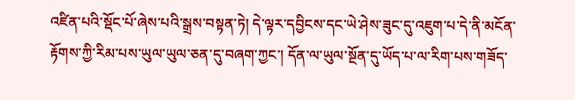འཛིན་པའི་སྡོང་པོ་ཞེས་པའི་སྒྲས་བསྟན་ཏེ། དེ་ལྟར་དབྱིངས་དང་ཡེ་ཤེས་ཟུང་དུ་འཇུག་པ་དེ་ནི་མངོན་རྟོགས་ཀྱི་རིམ་པས་ཡུལ་ཡུལ་ཅན་དུ་བཞག་ཀྱང་། དོན་ལ་ཡུལ་སྔོན་དུ་ཡོད་པ་ལ་རིག་པས་གཟོད་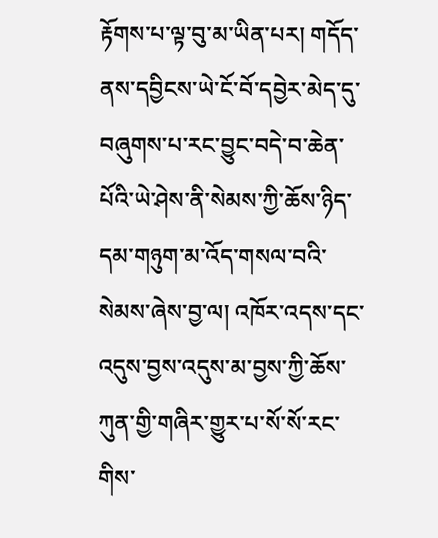རྟོགས་པ་ལྟ་བུ་མ་ཡིན་པར། གདོད་ནས་དབྱིངས་ཡེ་ངོ་བོ་དབྱེར་མེད་དུ་བཞུགས་པ་རང་བྱུང་བདེ་བ་ཆེན་པོའི་ཡེ་ཤེས་ནི་སེམས་ཀྱི་ཆོས་ཉིད་དམ་གཉུག་མ་འོད་གསལ་བའི་སེམས་ཞེས་བྱ་ལ། འཁོར་འདས་དང་འདུས་བྱས་འདུས་མ་བྱས་ཀྱི་ཆོས་ཀུན་གྱི་གཞིར་གྱུར་པ་སོ་སོ་རང་གིས་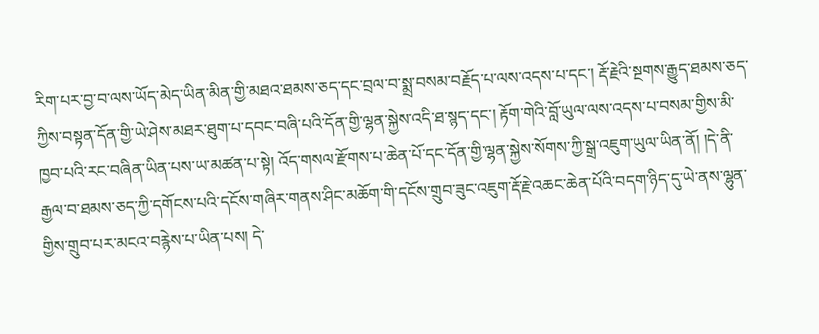རིག་པར་བྱ་བ་ལས་ཡོད་མེད་ཡིན་མིན་གྱི་མཐའ་ཐམས་ཅད་དང་བྲལ་བ་སྨྲ་བསམ་བརྗོད་པ་ལས་འདས་པ་དང་། རྡོ་རྗེའི་སྔགས་རྒྱུད་ཐམས་ཅད་ཀྱིས་བསྟན་དོན་གྱི་ཡེ་ཤེས་མཐར་ཐུག་པ་དབང་བཞི་པའི་དོན་གྱི་ལྷན་སྐྱེས་འདི་ཐ་སྙད་དང་། རྟོག་གེའི་བློ་ཡུལ་ལས་འདས་པ་བསམ་གྱིས་མི་ཁྱབ་པའི་རང་བཞིན་ཡིན་པས་ཡ་མཚན་པ་སྟེ། འོད་གསལ་རྫོགས་པ་ཆེན་པོ་དང་དོན་གྱི་ལྷན་སྐྱེས་སོགས་ཀྱི་སྒྲ་འཇུག་ཡུལ་ཡིན་ནོ། །དེ་ནི་རྒྱལ་བ་ཐམས་ཅད་ཀྱི་དགོངས་པའི་དངོས་གཞིར་གནས་ཤིང་མཆོག་གི་དངོས་གྲུབ་ཟུང་འཇུག་རྡོ་རྗེ་འཆང་ཆེན་པོའི་བདག་ཉིད་དུ་ཡེ་ནས་ལྷུན་གྱིས་གྲུབ་པར་མངའ་བརྙེས་པ་ཡིན་པས། དེ་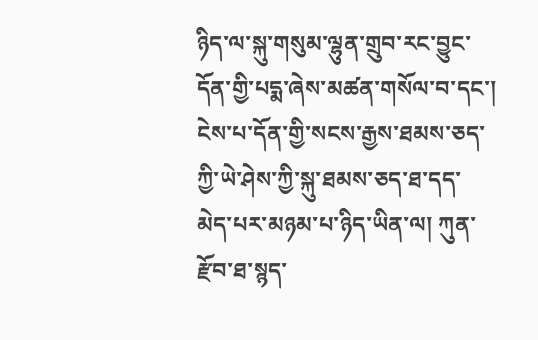ཉིད་ལ་སྐུ་གསུམ་ལྷུན་གྲུབ་རང་བྱུང་དོན་གྱི་པདྨ་ཞེས་མཚན་གསོལ་བ་དང་། ངེས་པ་དོན་གྱི་སངས་རྒྱས་ཐམས་ཅད་ཀྱི་ཡེ་ཤེས་ཀྱི་སྐུ་ཐམས་ཅད་ཐ་དད་མེད་པར་མཉམ་པ་ཉིད་ཡིན་ལ། ཀུན་རྫོབ་ཐ་སྙད་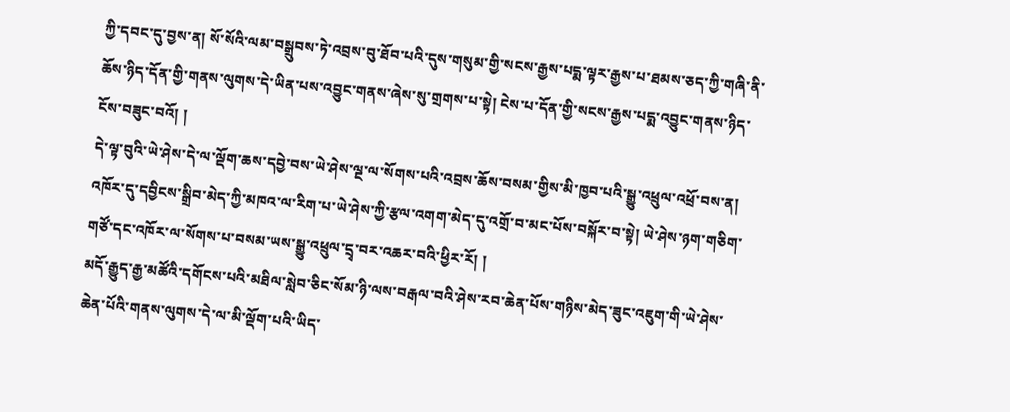ཀྱི་དབང་དུ་བྱས་ན། སོ་སོའི་ལམ་བསྒྲུབས་ཏེ་འབྲས་བུ་ཐོབ་པའི་དུས་གསུམ་གྱི་སངས་རྒྱས་པདྨ་ལྟར་རྒྱས་པ་ཐམས་ཅད་ཀྱི་གཞི་ནི་ཆོས་ཉིད་དོན་གྱི་གནས་ལུགས་དེ་ཡིན་པས་འབྱུང་གནས་ཞེས་སུ་གྲགས་པ་སྟེ། ངེས་པ་དོན་གྱི་སངས་རྒྱས་པདྨ་འབྱུང་གནས་ཉིད་ངོས་བཟུང་བའོ། །
དེ་ལྟ་བུའི་ཡེ་ཤེས་དེ་ལ་ལྡོག་ཆས་དབྱེ་བས་ཡེ་ཤེས་ལྔ་ལ་སོགས་པའི་འབྲས་ཆོས་བསམ་གྱིས་མི་ཁྱབ་པའི་སྒྱུ་འཕྲུལ་འཕྲོ་བས་ན། འཁོར་དུ་དབྱིངས་སྒྲིབ་མེད་ཀྱི་མཁའ་ལ་རིག་པ་ཡེ་ཤེས་ཀྱི་རྩལ་འགག་མེད་དུ་འགྲོ་བ་མང་པོས་བསྐོར་བ་སྟེ། ཡེ་ཤེས་ཉག་གཅིག་གཙོ་དང་འཁོར་ལ་སོགས་པ་བསམ་ཡས་སྒྱུ་འཕྲུལ་དྲྭ་བར་འཆར་བའི་ཕྱིར་རོ། །
མདོ་རྒྱུད་རྒྱ་མཚོའི་དགོངས་པའི་མཐིལ་སླེབ་ཅིང་སོམ་ཉི་ལས་བརྒལ་བའི་ཤེས་རབ་ཆེན་པོས་གཉིས་མེད་ཟུང་འཇུག་གི་ཡེ་ཤེས་ཆེན་པོའི་གནས་ལུགས་དེ་ལ་མི་ལྡོག་པའི་ཡིད་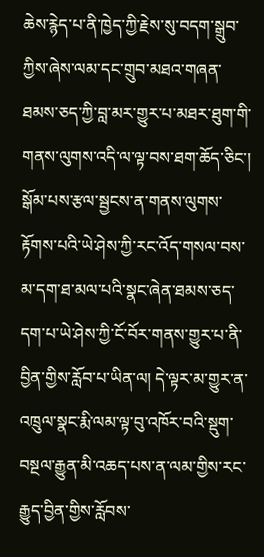ཆེས་རྙེད་པ་ནི་ཁྱེད་ཀྱི་རྗེས་སུ་བདག་སྒྲུབ་ཀྱིས་ཞེས་ལམ་དང་གྲུབ་མཐའ་གཞན་ཐམས་ཅད་ཀྱི་བླ་མར་གྱུར་པ་མཐར་ཐུག་གི་གནས་ལུགས་འདི་ལ་ལྟ་བས་ཐག་ཆོད་ཅིང་། སྒོམ་པས་རྩལ་སྦྱངས་ན་གནས་ལུགས་རྟོགས་པའི་ཡེ་ཤེས་ཀྱི་རང་འོད་གསལ་བས་མ་དག་ཐ་མལ་པའི་སྣང་ཞེན་ཐམས་ཅད་དག་པ་ཡེ་ཤེས་ཀྱི་ངོ་བོར་གནས་གྱུར་པ་ནི་བྱིན་གྱིས་རློབ་པ་ཡིན་ལ། དེ་ལྟར་མ་གྱུར་ན་འཁྲུལ་སྣང་རྨི་ལམ་ལྟ་བུ་འཁོར་བའི་སྡུག་བསྔལ་རྒྱུན་མི་འཆད་པས་ན་ལམ་གྱིས་རང་རྒྱུད་བྱིན་གྱིས་རློབས་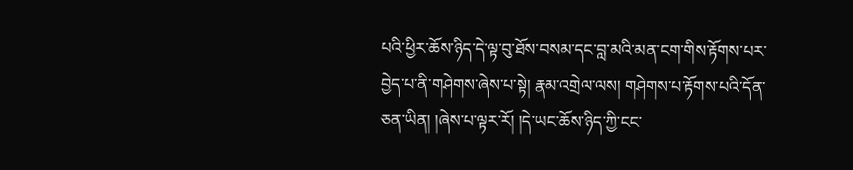པའི་ཕྱིར་ཆོས་ཉིད་དེ་ལྟ་བུ་ཐོས་བསམ་དང་བླ་མའི་མན་ངག་གིས་རྟོགས་པར་བྱེད་པ་ནི་གཤེགས་ཞེས་པ་སྟེ། རྣམ་འགྲེལ་ལས། གཤེགས་པ་རྟོགས་པའི་དོན་ཅན་ཡིན། །ཞེས་པ་ལྟར་རོ། །དེ་ཡང་ཆོས་ཉིད་ཀྱི་ངང་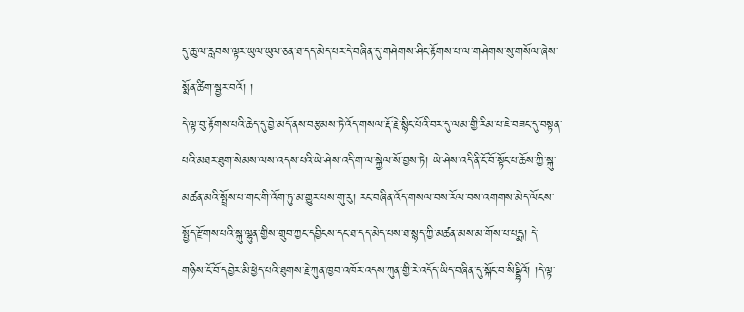དུ་ཆུ་ལ་རླབས་ལྟར་ཡུལ་ཡུལ་ཅན་ཐ་དད་མེད་པར་དེ་བཞིན་དུ་གཤེགས་ཤིང་རྟོགས་པ་ལ་གཤེགས་སུ་གསོལ་ཞེས་སྨོན་ཚིག་སྦྱར་བའོ། །
དེ་ལྟ་བུ་རྟོགས་པའི་ཆེད་དུ་བྱེ་མདོ་ནས་བརྩམས་ཏེ་འོད་གསལ་རྡོ་རྗེ་སྙིང་པོའི་བར་དུ་ལམ་གྱི་རིམ་པ་ཇེ་བཟང་དུ་བསྟན་པའི་མཐར་ཐུག་སེམས་ལས་འདས་པའི་ཡེ་ཤེས་འདི་ག་ལ་སྐྱེལ་སོ་བྱས་ཏེ། ཡེ་ཤེས་འདི་ནི་ངོ་བོ་སྟོང་པ་ཆོས་ཀྱི་སྐུ་མཚན་མའི་སྤྲོས་པ་གང་གི་འོག་ཏུ་མ་གྱུར་པས་གུ་རུ། རང་བཞིན་འོད་གསལ་བས་རོལ་བས་འགགས་མེད་ལོངས་སྤྱོད་རྫོགས་པའི་སྐུ་ལྷུན་གྱིས་གྲུབ་ཀྱང་དབྱིངས་དང་ཐ་དད་མེད་པས་ཐ་སྙད་ཀྱི་མཚན་མས་མ་གོས་པ་པདྨ། དེ་གཉིས་ངོ་བོ་དབྱེར་མི་ཕྱེད་པའི་ཐུགས་རྗེ་ཀུན་ཁྱབ་འཁོར་འདས་ཀུན་གྱི་རེ་འདོད་ཡིད་བཞིན་དུ་སྐོང་བ་སིདྡྷིའོ། །དེ་ལྟ་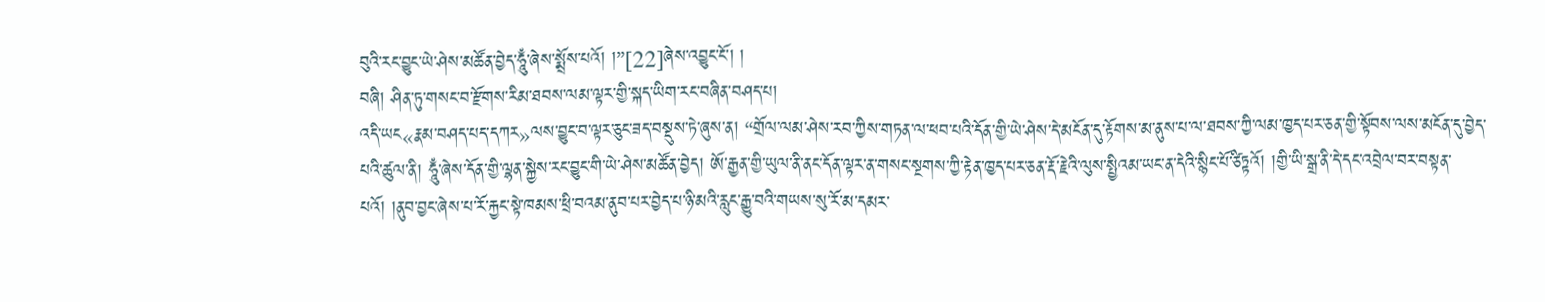བུའི་རང་བྱུང་ཡེ་ཤེས་མཚོན་བྱེད་ཧཱུྃ་ཞེས་སྨྲོས་པའོ། །”[22]ཞེས་འབྱུང་ངོ་། །
བཞི། ཤིན་ཏུ་གསང་བ་རྫོགས་རིམ་ཐབས་ལམ་ལྟར་གྱི་སྐད་ཡིག་རང་བཞིན་བཤད་པ།
འདི་ཡང«རྣམ་བཤད་པད་དཀར»ལས་བྱུང་བ་ལྟར་ཅུང་ཟད་བསྡུས་ཏེ་ཞུས་ན། “གྲོལ་ལམ་ཤེས་རབ་ཀྱིས་གཏན་ལ་ཕབ་པའི་དོན་གྱི་ཡེ་ཤེས་དེ་མངོན་དུ་རྟོགས་མ་ནུས་པ་ལ་ཐབས་ཀྱི་ལམ་ཁྱད་པར་ཅན་གྱི་སྟོབས་ལས་མངོན་དུ་བྱེད་པའི་ཚུལ་ནི། ཧཱུྃ་ཞེས་དོན་གྱི་ལྷན་སྐྱེས་རང་བྱུང་གི་ཡེ་ཤེས་མཚོན་བྱེད། ཨོ་རྒྱན་གྱི་ཡུལ་ནི་ནང་དོན་ལྟར་ན་གསང་སྔགས་ཀྱི་རྟེན་ཁྱད་པར་ཅན་རྡོ་རྗེའི་ལུས་སྤྱིའམ་ཡང་ན་དེའི་སྙིང་པོ་ཙིཏྟའོ། །གྱི་ཡི་སྒྲ་ནི་དེ་དང་འབྲེལ་བར་བསྟན་པའོ། །ནུབ་བྱང་ཞེས་པ་རོ་རྐྱང་སྟེ་ཁམས་ཕྲི་བའམ་ནུབ་པར་བྱེད་པ་ཉི་མའི་རླུང་རྒྱུ་བའི་གཡས་སུ་རོ་མ་དམར་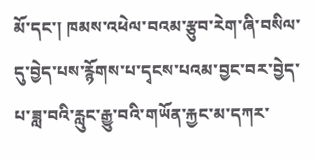མོ་དང་། ཁམས་འཕེལ་བའམ་རྩུབ་རེག་ཞི་བསིལ་དུ་བྱེད་པས་རྙོགས་པ་དྭངས་པའམ་བྱང་བར་བྱེད་པ་ཟླ་བའི་རླུང་རྒྱུ་བའི་གཡོན་རྐྱང་མ་དཀར་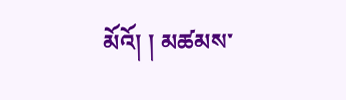མོའོ། ། མཚམས་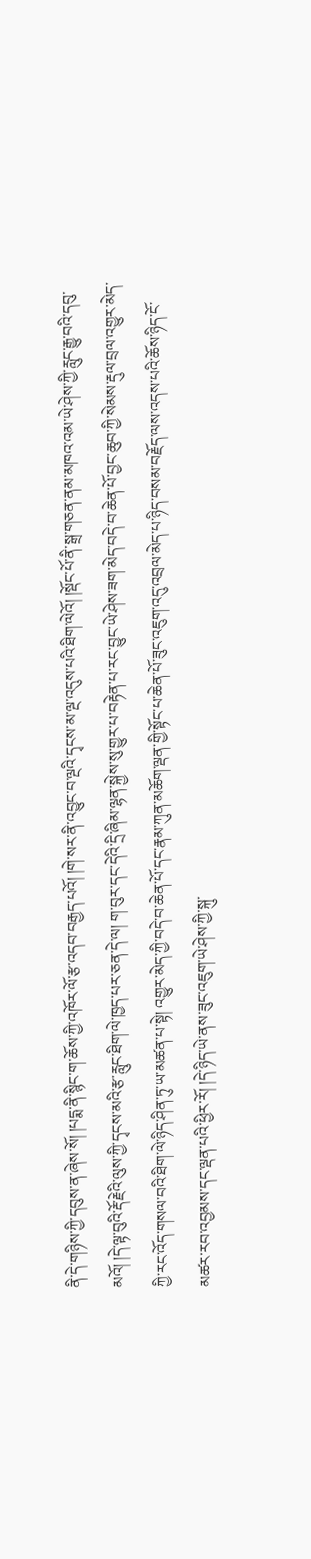ནི་དེ་གཉིས་ཀྱི་དབུས་ན་ཞེས་སོ། །པདྨ་ནི་སྙིང་ག་ཆོས་ཀྱི་འཁོར་ལོ་རྩ་འདབ་བརྒྱད་པའོ། །གེ་སར་ནི་འབྱུང་བ་ལྔའི་དྭངས་མ་ལྔ་འདུས་པའི་ཐིག་ལེའོ། །སྡོང་པོ་ནི་སྒྲ་གཅན་ནམ་མཁའ་འམ་ཡེ་ཤེས་ཀྱི་རླུང་རྒྱུ་བའི་དབུ་མའོ། །དེ་ལྟ་བུའི་རྡོ་རྗེའི་ལུས་ཀྱི་དྭངས་མའི་རྩ་རླུང་ཐིག་ལེ་ཁྱད་པར་ཅན་དེ་ལ། ག་བུར་དང་དེའི་དྲི་ཞིམ་ལྷན་སྐྱེས་སུ་གྱུར་པ་བརྟེན་པ་རང་བྱུང་ཡེ་ཤེས་ཟག་མེད་བདེ་བ་ཆེན་པོ་བྱང་ཆུབ་ཀྱི་སེམས་རྡུལ་བྲལ་འགྱུར་མེད་ཀྱི་རང་འོད་གསལ་བའི་ཐིག་ལེ་ཉིད་ཤིན་ཏུ་ཡ་མཚན་པ་སྟེ། འགྱུར་མེད་ཀྱི་བདེ་བ་ཆེན་པོ་དང་རྣམ་ཀུན་མཆོག་ལྡན་གྱི་སྟོང་པ་ཆེན་པོ་ཟུང་འཇུག་འདུ་འབྲལ་མེད་པ་ཉིད་བསམ་བརྗོད་ལས་འདས་པའི་ཆོས་ཉིད་ངོ་མཚར་རབ་འབྱམས་དང་ལྡན་པའི་ཕྱིར་རོ། །དེ་ཉིད་ཡེ་ནས་ཟུང་འཇུག་ཡེ་ཤེས་ཀྱི་སྐུ་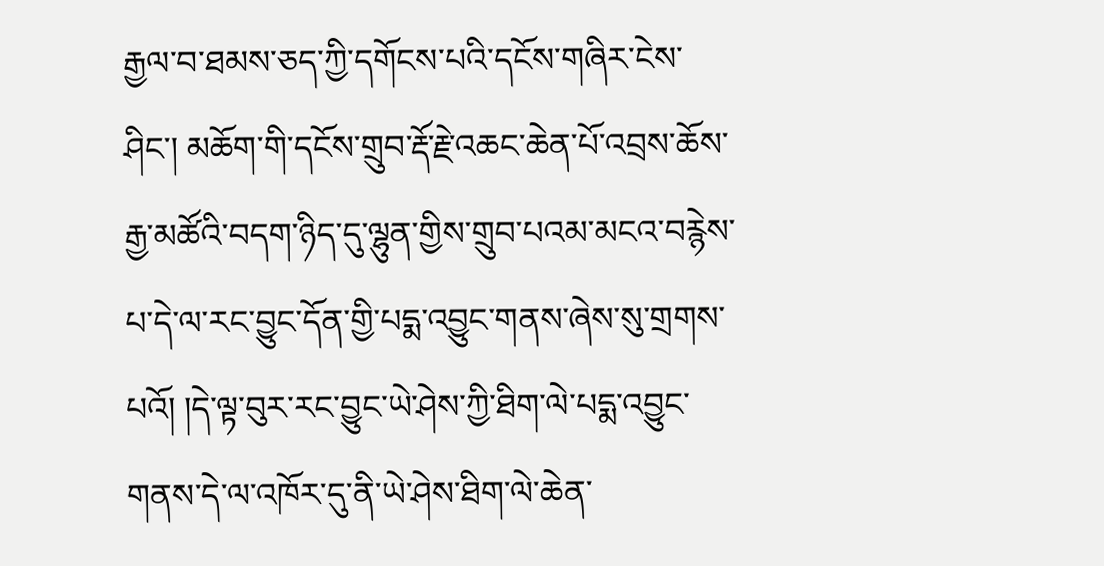རྒྱལ་བ་ཐམས་ཅད་ཀྱི་དགོངས་པའི་དངོས་གཞིར་ངེས་ཤིང་། མཆོག་གི་དངོས་གྲུབ་རྡོ་རྗེ་འཆང་ཆེན་པོ་འབྲས་ཆོས་རྒྱ་མཚོའི་བདག་ཉིད་དུ་ལྷུན་གྱིས་གྲུབ་པའམ་མངའ་བརྙེས་པ་དེ་ལ་རང་བྱུང་དོན་གྱི་པདྨ་འབྱུང་གནས་ཞེས་སུ་གྲགས་པའོ། །དེ་ལྟ་བུར་རང་བྱུང་ཡེ་ཤེས་ཀྱི་ཐིག་ལེ་པདྨ་འབྱུང་གནས་དེ་ལ་འཁོར་དུ་ནི་ཡེ་ཤེས་ཐིག་ལེ་ཆེན་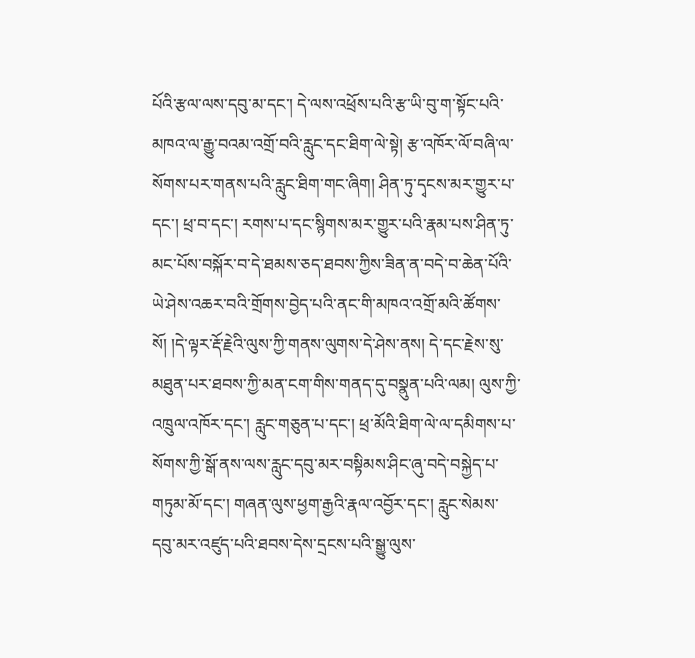པོའི་རྩལ་ལས་དབུ་མ་དང་། དེ་ལས་འཕྲོས་པའི་རྩ་ཡི་བུ་ག་སྟོང་པའི་མཁའ་ལ་རྒྱུ་བའམ་འགྲོ་བའི་རླུང་དང་ཐིག་ལེ་སྟེ། རྩ་འཁོར་ལོ་བཞི་ལ་སོགས་པར་གནས་པའི་རླུང་ཐིག་གང་ཞིག། ཤིན་ཏུ་དྭངས་མར་གྱུར་པ་དང་། ཕྲ་བ་དང་། རགས་པ་དང་སྙིགས་མར་གྱུར་པའི་རྣམ་པས་ཤིན་ཏུ་མང་པོས་བསྐོར་བ་དེ་ཐམས་ཅད་ཐབས་ཀྱིས་ཟིན་ན་བདེ་བ་ཆེན་པོའི་ཡེ་ཤེས་འཆར་བའི་གྲོགས་བྱེད་པའི་ནང་གི་མཁའ་འགྲོ་མའི་ཚོགས་སོ། །དེ་ལྟར་རྡོ་རྗེའི་ལུས་ཀྱི་གནས་ལུགས་དེ་ཤེས་ནས། དེ་དང་རྗེས་སུ་མཐུན་པར་ཐབས་ཀྱི་མན་ངག་གིས་གནད་དུ་བསྣུན་པའི་ལམ། ལུས་ཀྱི་འཁྲུལ་འཁོར་དང་། རླུང་གཅུན་པ་དང་། ཕྲ་མོའི་ཐིག་ལེ་ལ་དམིགས་པ་སོགས་ཀྱི་སྒོ་ནས་ལས་རླུང་དབུ་མར་བསྟིམས་ཤིང་ཞུ་བདེ་བསྐྱེད་པ་གཏུམ་མོ་དང་། གཞན་ལུས་ཕྱག་རྒྱའི་རྣལ་འབྱོར་དང་། རླུང་སེམས་དབུ་མར་འཛུད་པའི་ཐབས་དེས་དྲངས་པའི་སྒྱུ་ལུས་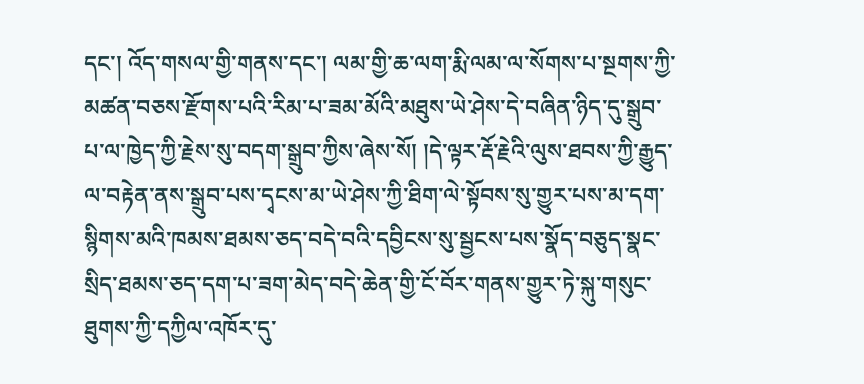དང་། འོད་གསལ་གྱི་གནས་དང་། ལམ་གྱི་ཆ་ལག་རྨི་ལམ་ལ་སོགས་པ་སྔགས་ཀྱི་མཚན་བཅས་རྫོགས་པའི་རིམ་པ་ཟམ་མོའི་མཐུས་ཡེ་ཤེས་དེ་བཞིན་ཉིད་དུ་སྒྲུབ་པ་ལ་ཁྱེད་ཀྱི་རྗེས་སུ་བདག་སྒྲུབ་ཀྱིས་ཞེས་སོ། །དེ་ལྟར་རྡོ་རྗེའི་ལུས་ཐབས་ཀྱི་རྒྱུད་ལ་བརྟེན་ནས་སྒྲུབ་པས་དྭངས་མ་ཡེ་ཤེས་ཀྱི་ཐིག་ལེ་སྟོབས་སུ་གྱུར་པས་མ་དག་སྙིགས་མའི་ཁམས་ཐམས་ཅད་བདེ་བའི་དབྱིངས་སུ་སྦྱངས་པས་སྣོད་བཅུད་སྣང་སྲིད་ཐམས་ཅད་དག་པ་ཟག་མེད་བདེ་ཆེན་གྱི་ངོ་བོར་གནས་གྱུར་ཏེ་སྐུ་གསུང་ཐུགས་ཀྱི་དཀྱིལ་འཁོར་དུ་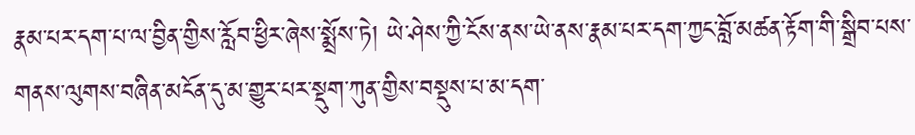རྣམ་པར་དག་པ་ལ་བྱིན་གྱིས་རློབ་ཕྱིར་ཞེས་སྨྲོས་ཏེ། ཡེ་ཤེས་ཀྱི་ངོས་ནས་ཡེ་ནས་རྣམ་པར་དག་ཀྱང་བློ་མཚན་རྟོག་གི་སྒྲིབ་པས་གནས་ལུགས་བཞིན་མངོན་དུ་མ་གྱུར་པར་སྡུག་ཀུན་གྱིས་བསྡུས་པ་མ་དག་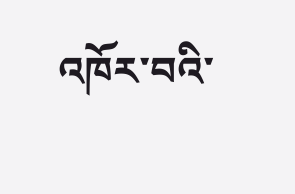འཁོར་བའི་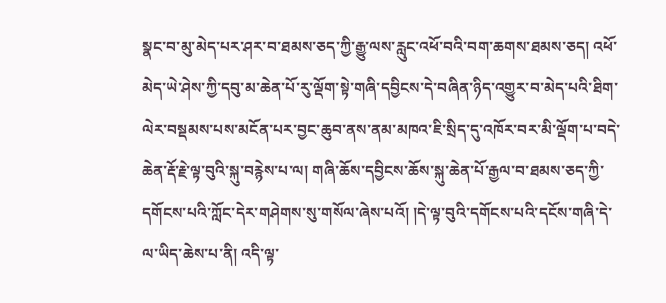སྣང་བ་མུ་མེད་པར་ཤར་བ་ཐམས་ཅད་ཀྱི་རྒྱུ་ལས་རླུང་འཕོ་བའི་བག་ཆགས་ཐམས་ཅད། འཕོ་མེད་ཡེ་ཤེས་ཀྱི་དབུ་མ་ཆེན་པོ་རུ་ལྡོག་སྟེ་གཞི་དབྱིངས་དེ་བཞིན་ཉིད་འགྱུར་བ་མེད་པའི་ཐིག་ལེར་བསྡམས་པས་མངོན་པར་བྱང་ཆུབ་ནས་ནམ་མཁའ་ཇི་སྲིད་དུ་འཁོར་བར་མི་ལྡོག་པ་བདེ་ཆེན་རྡོ་རྗེ་ལྟ་བུའི་སྐུ་བརྙེས་པ་ལ། གཞི་ཆོས་དབྱིངས་ཆོས་སྐུ་ཆེན་པོ་རྒྱལ་བ་ཐམས་ཅད་ཀྱི་དགོངས་པའི་ཀློང་དེར་གཤེགས་སུ་གསོལ་ཞེས་པའོ། །དེ་ལྟ་བུའི་དགོངས་པའི་དངོས་གཞི་དེ་ལ་ཡིད་ཆེས་པ་ནི། འདི་ལྟ་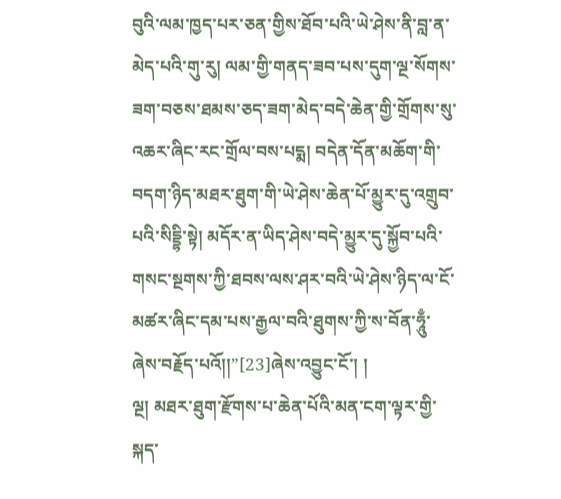བུའི་ལམ་ཁྱད་པར་ཅན་གྱིས་ཐོབ་པའི་ཡེ་ཤེས་ནི་བླ་ན་མེད་པའི་གུ་རུ། ལམ་གྱི་གནད་ཟབ་པས་དུག་ལྔ་སོགས་ཟག་བཅས་ཐམས་ཅད་ཟག་མེད་བདེ་ཆེན་གྱི་གྲོགས་སུ་འཆར་ཞིང་རང་གྲོལ་བས་པདྨ། བདེན་དོན་མཆོག་གི་བདག་ཉིད་མཐར་ཐུག་གི་ཡེ་ཤེས་ཆེན་པོ་མྱུར་དུ་འགྲུབ་པའི་སིདྡྷི་སྟེ། མདོར་ན་ཡིད་ཤེས་བདེ་མྱུར་དུ་སྐྱོབ་པའི་གསང་སྔགས་ཀྱི་ཐབས་ལས་ཤར་བའི་ཡེ་ཤེས་ཉིད་ལ་ངོ་མཚར་ཞིང་དམ་པས་རྒྱལ་བའི་ཐུགས་ཀྱི་ས་བོན་ཧཱུྃ་ཞེས་བརྗོད་པའོ།།”[23]ཞེས་འབྱུང་ངོ་། །
ལྔ། མཐར་ཐུག་རྫོགས་པ་ཆེན་པོའི་མན་ངག་ལྟར་གྱི་སྐད་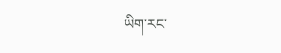ཡིག་རང་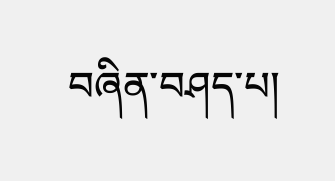བཞིན་བཤད་པ།